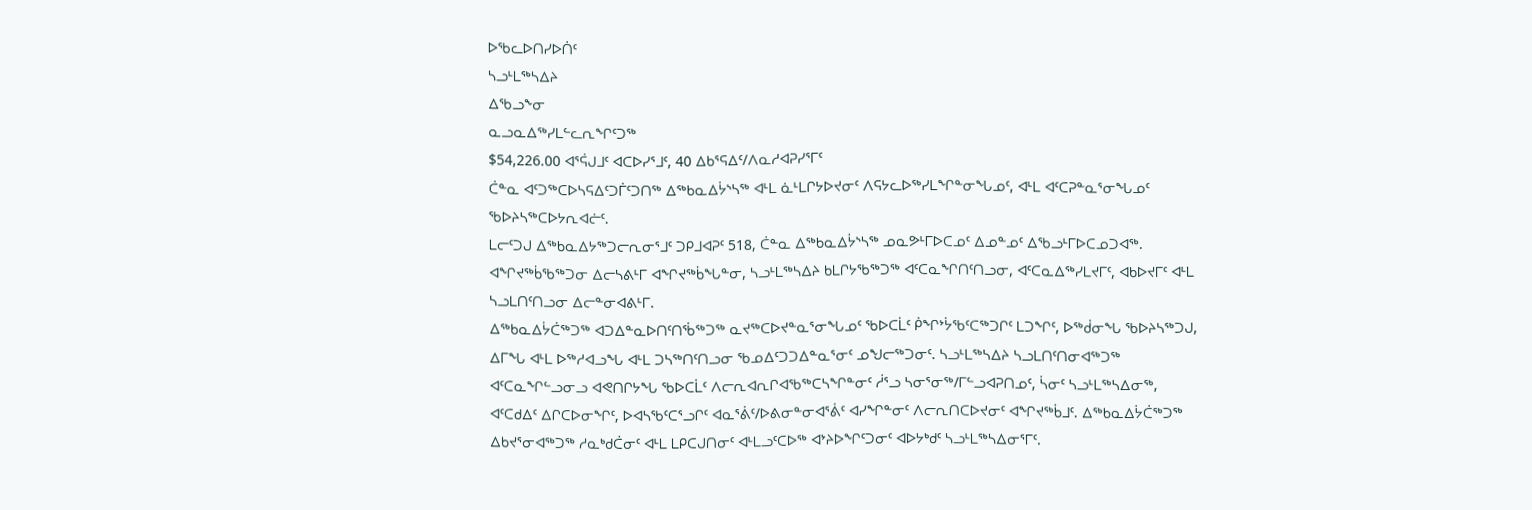ᐅᖃᓚᐅᑎᓯᐅᑏᑦ
ᓴᓗᒻᒪᖅᓴᐃᔨ
ᐃᖃᓗᖕᓂ
ᓇᓗᓇᐃᖅᓯᒪᓪᓚᕆᖏᑦᑐᖅ
$54,226.00 ᐊᕐᕌᒍᒧᑦ ᐊᑕᐅᓯᕐᒧᑦ, 40 ᐃᑲᕐᕋᐃᑦ/ᐱᓇᓱᐊᕈᓯᕐᒥᑦ
ᑖᓐᓇ ᐊᑦᑐᖅᑕᐅᓴᕋᐃᑦᑐᒦᑦᑐᑎᖅ ᐃᖅᑲᓇᐃᔮᔅᓴᖅ ᐊᒻᒪ ᓈᒻᒪᒋᔭᐅᔪᓂᑦ ᐱᕋᔭᓚᐅᖅᓯᒪᖏᓐᓂᖓᓄᑦ, ᐊᒻᒪ ᐊᑦᑕᕈᓐᓇᕐᓂᖓᓄᑦ ᖃᐅᔨᓴᖅᑕᐅᔭᕆᐊᓖᑦ.
ᒪᓕᑦᑐᒍ ᐃᖅᑲᓇᐃᔭᖅᑐᓕᕆᓂᕐᒧᑦ ᑐᑭᒧᐊᕈᑦ 518, ᑖᓐᓇ ᐃᖅᑲᓇᐃᔮᔅᓴᖅ ᓄᓇᕗᒻᒥᐅᑕᓄᑦ ᐃᓄᓐᓄᑦ ᐃᖃᓗᒻᒥᐅᑕᓄᑐᐊᖅ.
ᐊᖏᔪᖅᑳᖃᖅᑐᓂ ᐃᓕᓴᕕᒻᒥ ᐊᖏᔪᖅᑳᖓᓐᓂ, ᓴᓗᒻᒪᖅᓴᐃᔨ ᑲᒪᒋᔭᖃᖅᑐᖅ ᐊᑦᑕᓇᖏᑎᑦᑎᓗᓂ, ᐊᑦᑕᓇᐃᖅᓯᒪᔪᒥᑦ, ᐊᑲᐅᔪᒥᑦ ᐊᒻᒪ ᓴᓗᒪᑎᑦᑎᓗᓂ ᐃᓕᓐᓂᐊᕕᒻᒥ.
ᐃᖅᑲᓇᐃᔮᑖᖅᑐᖅ ᐊᑐᐃᓐᓇᐅᑎᑦᑎᖄᖅᑐᖅ ᓇᔪᖅᑕᐅᔪᓐᓇᕐᓂᖓᓄᑦ ᖃᐅᑕᒫᑦ ᑮᖏᔾᔮᖃᑦᑕᖅᑐᒋᑦ ᒪᑐᖏᑦ, ᐅᖅᑰᓂᖓ ᖃᐅᔨᓴᖅᑐᒍ, ᐃᒥᖓ ᐊᒻᒪ ᐅᖅᓱᐊᓗᖓ ᐊᒻᒪ ᑐᓴᖅᑎᑦᑎᓗᓂ ᖃᓄᐃᑦᑐᑐᐃᓐᓇᕐᓂᑦ ᓄᖑᓕᖅᑐᓂᑦ. ᓴᓗᒻᒪᖅᓴᐃᔨ ᓴᓗᒪᑎᑦᑎᓂᐊᖅᑐᖅ ᐊᑦᑕᓇᖏᓪᓗᓂᓗ ᐊᕙᑎᒋᔭᖓ ᖃᐅᑕᒫᑦ ᐱᓕᕆᐊᕆᒋᐊᖃᖅᑕᓴᖏᓐᓂᑦ ᓲᕐᓗ ᓴᓂᕐᓂᖅ/ᒥᓪᓗᐊᕈᑎᓄᑦ, ᓵᓂᑦ ᓴᓗᒻᒪᖅᓴᐃᓂᖅ, ᐊᑦᑕᑯᐃᑦ ᐃᒋᑕᐅᓂᖏᑦ, ᐅᐊᓴᖃᑦᑕᕐᓗᒋᑦ ᐊᓇᕐᕖᑦ/ᐅᕕᓂᓐᓂᐊᕐᕖᑦ ᐊᓯᖏᓐᓂᑦ ᐱᓕᕆᑎᑕᐅᔪᓂᑦ ᐊᖏᔪᖅᑳᒧᑦ. ᐃᖅᑲᓇᐃᔮᑖᖅᑐᖅ ᐃᑲᔪᕐᓂᐊᖅᑐᖅ ᓱᓇᒃᑯᑖᓂᑦ ᐊᒻᒪ ᒪᑭᑕᒍᑎᓂᑦ ᐊᒻᒪᓗᑦᑕᐅᖅ ᐊᔾᔨᐅᖏᑦᑐᓂᑦ ᐊᐅᔭᒃᑯᑦ ᓴᓗᒻᒪᖅᓴᐃᓂᕐᒥᑦ.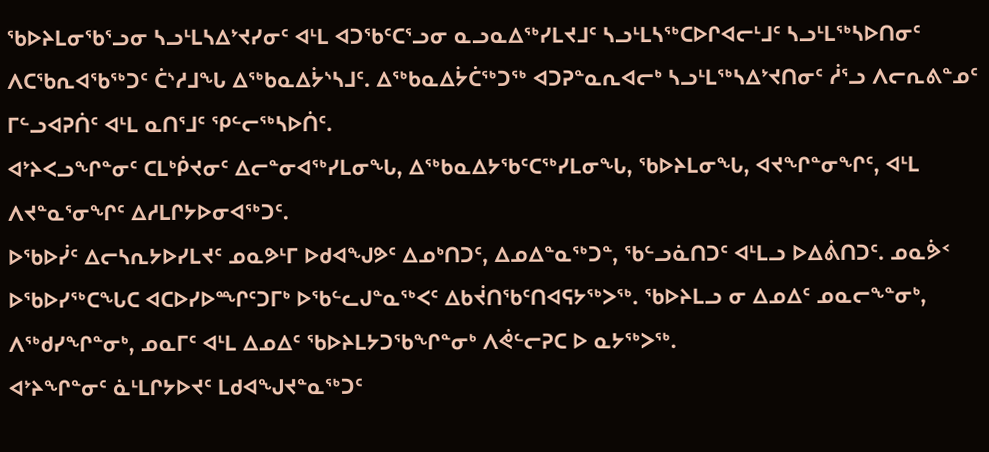ᖃᐅᔨᒪᓂᖃᕐᓗᓂ ᓴᓗᒻᒪᓴᐃᔾᔪᓯᓂᑦ ᐊᒻᒪ ᐊᑐᖃᑦᑕᕐᓗᓂ ᓇᓗᓇᐃᖅᓯᒪᔪᒧᑦ ᓴᓗᒻᒪᓴᖅᑕᐅᒋᐊᓕᒻᒧᑦ ᓴᓗᒻᒪᖅᓴᐅᑎᓂᑦ ᐱᑕᖃᕆᐊᖃᖅᑐᑦ ᑖᔅᓱᒧᖓ ᐃᖅᑲᓇᐃᔮᔅᓴᒧᑦ. ᐃᖅᑲᓇᐃᔮᑖᖅᑐᖅ ᐊᑐᕈᓐᓇᕆᐊᓕᒃ ᓴᓗᒻᒪᖅᓴᐃᔾᔪᑎᓂᑦ ᓲᕐᓗ ᐱᓕᕆᕕᓐᓄᑦ ᒥᓪᓗᐊᕈᑏᑦ ᐊᒻᒪ ᓇᑎᕐᒧᑦ ᕿᓪᓕᖅᓴᐅᑏᑦ.
ᐊᔾᔨᐸᓗᖏᓐᓂᑦ ᑕᒪᒃᑮᔪᓂᑦ ᐃᓕᓐᓂᐊᖅᓯᒪᓂᖓ, ᐃᖅᑲᓇᐃᔭᖃᑦᑕᖅᓯᒪᓂᖓ, ᖃᐅᔨᒪᓂᖓ, ᐊᔪᖏᓐᓂᖏᑦ, ᐊᒻᒪ ᐱᔪᓐᓇᕐᓂᖏᑦ ᐃᓱᒪᒋᔭᐅᓂᐊᖅᑐᑦ.
ᐅᖃᐅᓰᑦ ᐃᓕᓴᕆᔭᐅᓯᒪᔪᑦ ᓄᓇᕗᒻᒥ ᐅᑯᐊᖑᕗᑦ ᐃᓄᒃᑎᑐᑦ, ᐃᓄᐃᓐᓇᖅᑐᓐ, ᖃᓪᓗᓈᑎᑐᑦ ᐊᒻᒪᓗ ᐅᐃᕖᑎᑐᑦ. ᓄᓇᕘᑉ ᐅᖃᐅᓯᖅᑕᖓᑕ ᐊᑕᐅᓯᐅᙱᑦᑐᒥᒃ ᐅᖃᓪᓚᒍᓐᓇᖅᐸᑦ ᐃᑲᔫᑎᖃᑦᑎᐊᕋᔭᖅᐳᖅ. ᖃᐅᔨᒪᓗ ᓂ ᐃᓄᐃᑦ ᓄᓇᓕᖕᓐᓂᒃ, ᐱᖅᑯᓯᖏᓐᓂᒃ, ᓄᓇᒥᑦ ᐊᒻᒪ ᐃᓄᐃᑦ ᖃᐅᔨᒪᔭᑐᖃᖏᓐᓂᒃ ᐱᕚᓪᓕᕈᑕ ᐅ ᓇᔭᖅᐳᖅ.
ᐊᔾᔨᖏᓐᓂᑦ ᓈᒻᒪᒋᔭᐅᔪᑦ ᒪᑯᐊᖑᔪᓐᓇᖅᑐᑦ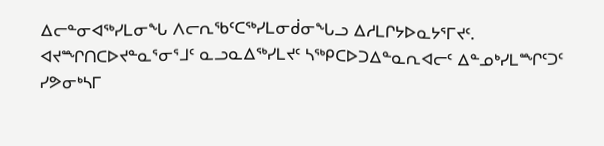ᐃᓕᓐᓂᐊᖅᓯᒪᓂᖓ ᐱᓕᕆᖃᑦᑕᖅᓯᒪᓂᑰᓂᖓᓗ ᐃᓱᒪᒋᔭᐅᓇᔭᕐᒥᔪᑦ.
ᐊᔪᙱᑎᑕᐅᔪᓐᓇᕐᓂᕐᒧᑦ ᓇᓗᓇᐃᖅᓯᒪᔪᑦ ᓴᖅᑭᑕᐅᑐᐃᓐᓇᕆᐊᓕᑦ ᐃᓐᓄᒃᓯᒪᙱᑦᑐᑦ ᓯᕗᓂᒃᓴᒥ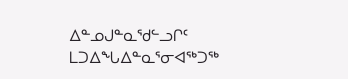ᐃᓐᓄᒍᓐᓇᖁᓪᓗᒋᑦ
ᒪᑐᐃᖓᐃᓐᓇᕐᓂᐊᖅᑐᖅ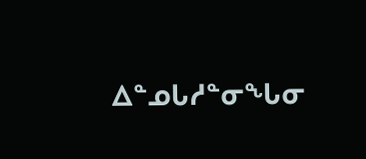ᐃᓐᓄᒐᓱᓐᓂᖓᓂ